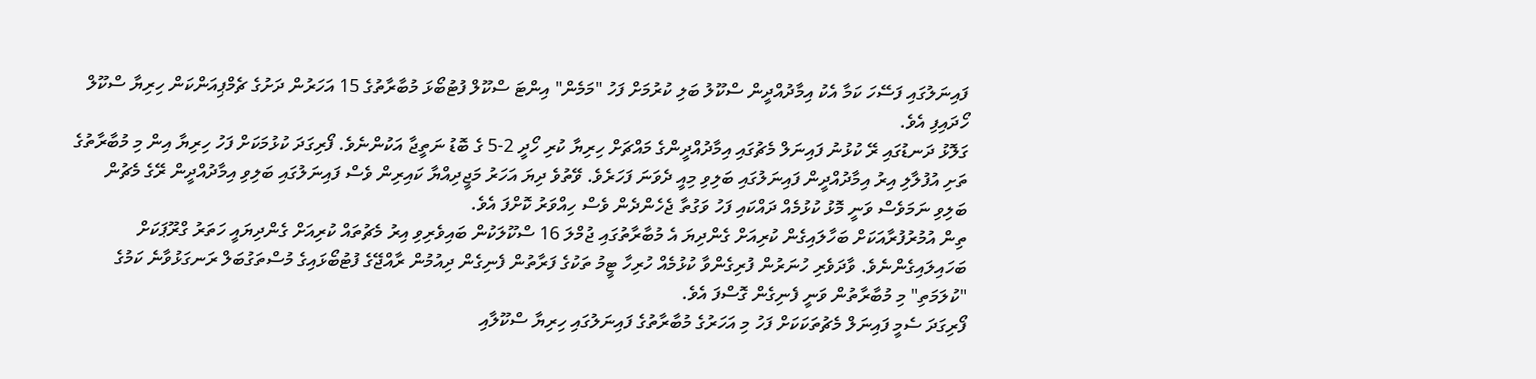ފައިނަލުގައި ފަސޭހަ ކަމާ އެކު އިމާދުއްދީން ސްކޫލު ބަލި ކުރުމަށް ފަހު "މަމެން" އިންޓަ ސްކޫލް ފުޓުބޯޅަ މުބާރާތުގެ 15 އަހަރުން ދަށުގެ ޗެމްޕިއަންކަން ހިރިޔާ ސްކޫލް ހޯދައިފި އެވެ.
ގަލޮޅު ދަނޑުގައި ރޭ ކުޅުނު ފައިނަލް މެޗުގައި އިމާދުއްދީންގެ މައްޗަށް ހިރިޔާ ކުރި ހޯދީ 2-5 ގެ ބޮޑު ނަތީޖާ އަކުންނެވެ. ފޯރިގަދަ ކުޅުމަކަށް ފަހު ހިރިޔާ އިން މި މުބާރާތުގެ ތަށި އުފުލާލި އިރު އިމާދުއްދީން ފައިނަލުގައި ބަލިވި މިއީ ދެވަނަ ފަހަރެވެ. ވޭތުވެ ދިޔަ އަހަރު މަޖީދިއްޔާ ކައިރިން ވެސް ފައިނަލުގައި ބަލިވި އިމާދުއްދީން ރޭގެ މެޗުން ބަލިވި ނަމަވެސް ވަނީ މޮޅު ކުޅުމެއް ދައްކައި ފަހު ވަގުތާ ޖެހެންދެން ވެސް ހިއްވަރު ކޮށްފަ އެވެ.
ތިން އުމުރުފުރާއަކަށް ބަހާލައިގެން ކުރިއަށް ގެންދިޔަ އެ މުބާރާތުގައި ޖުމްލަ 16 ސްކޫލަކުން ބައިވެރިވި އިރު މެޗުތައް ކުރިއަށް ގެންދިޔައީ ހަތަރު ގްރޫޕަކަށް ބަހައިލައިގެންނެވެ. ވާދަވެރި ހުނަރުން ފުރިގެންވާ ކުޅުމެއް ހުރިހާ ޓީމު ތަކުގެ ފަރާތުން ފެނިގެން ދިއުމުން ރާއްޖޭގެ ފުޓުބޯޅައިގެ މުސްތަގުބަލް ރަނގަޅުވާނެ ކަމުގެ "ކުލަމަތި" މި މުބާރާތުން ވަނީ ފެނިގެން ގޮސްފަ އެވެ.
ފޯރިގަދަ ސެމީ ފައިނަލް މެޗުތަކަކަށް ފަހު މި އަހަރުގެ މުބާރާތުގެ ފައިނަލުގައި ހިރިޔާ ސްކޫލާއި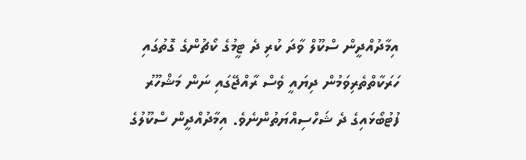އިމާދުއްދީން ސްކޫލް ވާދަ ކުރި ދެ ޓީމުގެ ކޯޗުންގެ ގޮތުގައި ހަރަކާތްތެރިވަމުން ދިޔައީ ވެސް ރާއްޖޭގައި ނަން މަޝްހޫރު ފުޓުބޯޅައިގެ ދެ ޝަހްސިއްޔަތުންނެވެ. އިމާދުއްދީން ސްކޫލުގެ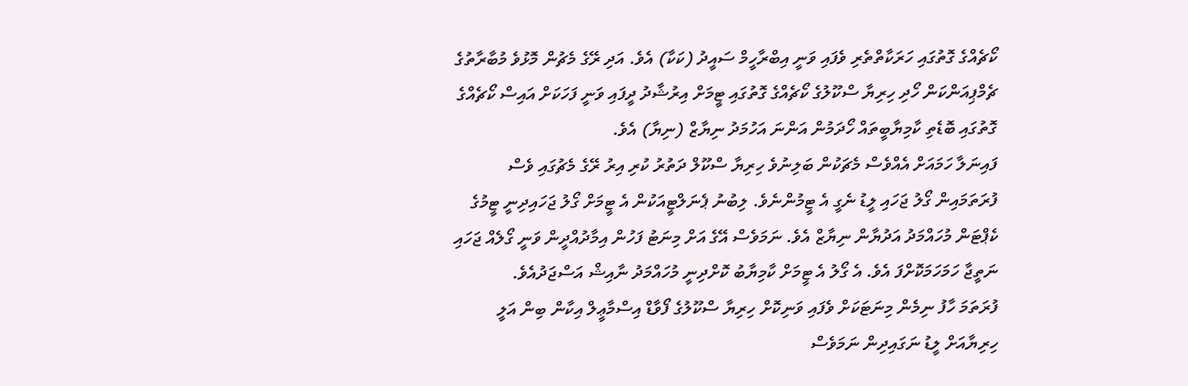ކޯޗެއްގެ ގޮތުގައި ހަރަކާތްތެރި ވެފައި ވަނީ އިބްރާހީމް ސައީދު (ކަކާ) އެވެ. އަދި ރޭގެ މެޗުން މޮޅުވެ މުބާރާތުގެ ޗެމްޕިއަންކަން ހޯދި ހިރިޔާ ސްކޫލުގެ ކޯޗެއްގެ ގޮތުގައި ޓީމަށް އިރުޝާދު ދީފައި ވަނީ ފަހަކަށް އައިސް ކޯޗެއްގެ ގޮތުގައި ބޮޑެތި ކާމިޔާބީތައް ހޯދަމުން އަންނަ އަހުމަދު ނިޔާޒް (ނިޔާ) އެވެ.
ފައިނަލާ ހަމައަށް އެއްވެސް މެޗަކުން ބަލިނުވެ ހިރިޔާ ސްކޫލް ދަތުރު ކުރި އިރު ރޭގެ މެޗުގައި ވެސް ފުރަތަމައިން ގޯލު ޖަހައި ލީޑު ނެގީ އެ ޓީމުންނެވެ. ލިބުނު ޕެނަލްޓީއަކުން އެ ޓީމަށް ގޯލު ޖަހައިދިނީ ޓީމުގެ ކެޕްޓަން މުހައްމަދު އަދުޔާން ނިޔާޒް އެވެ. ނަމަވެސް އޭގެ އަށް މިނަޓު ފަހުން އިމާދުއްދީން ވަނީ ގޯލެއް ޖަހައި ނަތީޖާ ހަމަހަމަކޮށްފަ އެވެ. އެ ގޯލު އެ ޓީމަށް ކާމިޔާބު ކޮށްދިނީ މުހައްމަދު ނާއިޝް އަސްޖަދުއެވެ.
ފުރަތަމަ ހާފު ނިމެން މިނަޓަކަށް ވެފައި ވަނިކޮށް ހިރިޔާ ސްކޫލުގެ ފޯވާޑް އިސްމާޢީލް އިކާން ބިން އަލީ ހިރިޔާއަށް ލީޑު ނަގައިދިން ނަމަވެސް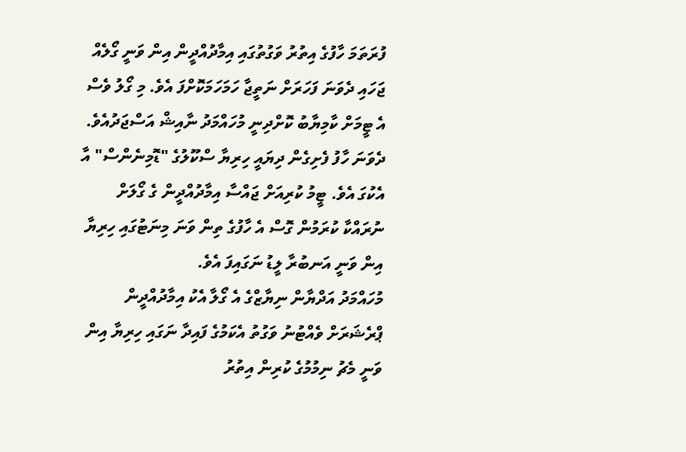ފުރަތަމަ ހާފުގެ އިތުރު ވަގުތުގައި އިމާދުއްދީން އިން ވަނީ ގޯލެއް ޖަހައި ދެވަނަ ފަހަރަށް ނަތީޖާ ހަމަހަމަކޮށްފަ އެވެ. މި ގޯލު ވެސް އެ ޓީމަށް ކާމިޔާބު ކޮށްދިނީ މުހައްމަދު ނާއިޝް އަސްޖަދުއެވެ.
ދެވަނަ ހާފު ފެށިގެން ދިޔައީ ހިރިޔާ ސްކޫލުގެ "ޑޮމިނެންސް" އާ އެކުގަ އެވެ. ޓީމު ކުރިއަށް ޖައްސާ އިމާދުއްދީން ގެ ގޯލަށް ނުރައްކާ ކުރަމުން ގޮސް އެ ހާފުގެ ތިން ވަނަ މިނަޓުގައި ހިރިޔާ އިން ވަނީ އަނބުރާ ލީޑު ނަގައިފަ އެވެ.
މުހައްމަދު އަދްޔާން ނިޔާޒްގެ އެ ގޯލާ އެކު އިމާދުއްދީން ޕްރެޝަރަށް ވެއްޓުނު ވަގުތު އެކަމުގެ ފައިދާ ނަގައި ހިރިޔާ އިން ވަނީ މެޗު ނިމުމުގެ ކުރިން އިތުރު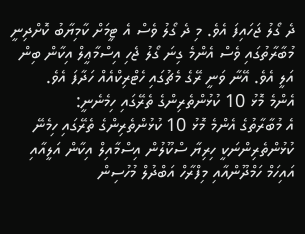ދެ ގޯލު ޖަހައިފަ އެވެ. މި ދެ ގޯލު ވެސް އެ ޓީމަށް ކާމިޔާބު ކޮށްދިނީ މުބާރާތުގައި ވެސް އެންމެ ގިނަ ގޯލު ޖެހި އިސްމާޢީލް އިކާން ބިން އަލީ އެވެ. އޭނާ ވަނީ ރޭގެ މެޗުގައި ހެޓްރިކްއެއް ހަދާފަ އެވެ.
އެންމެ މޮޅު 10 ކުޅުންތެރިންގެ ތެރޭގައި ހިމެނެނީ:
އެ މުބާރާތުގެ އެންމެ މޮޅު 10 ކުޅުންތެރިންގެ ތެރޭގައި ހިމެނޭ ކުޅުންތެރިންނަކީ ހިރިޔާ ސްކޫލުން އިސްމާއިލް އިކާން އަލީއާއި އައިހަމް ހަމްދޫންއާއި މިފްރާހް އަބްދުލް މުހުސިން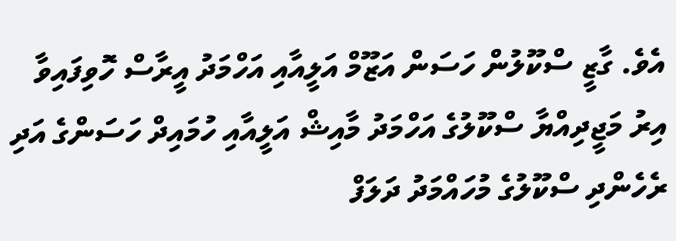އެވެ. ގާޒީ ސްކޫލުން ހަސަން އަޒޫމް އަލީއާއި އަހްމަދު އީރާސް ހޮވިފައިވާ އިރު މަޖީދިއްޔާ ސްކޫލުގެ އަހްމަދު މާއިޝް އަލީއާއި ހުމައިދް ހަސަންގެ އަދި ރެހެންދި ސްކޫލުގެ މުހައްމަދު ދަލަފް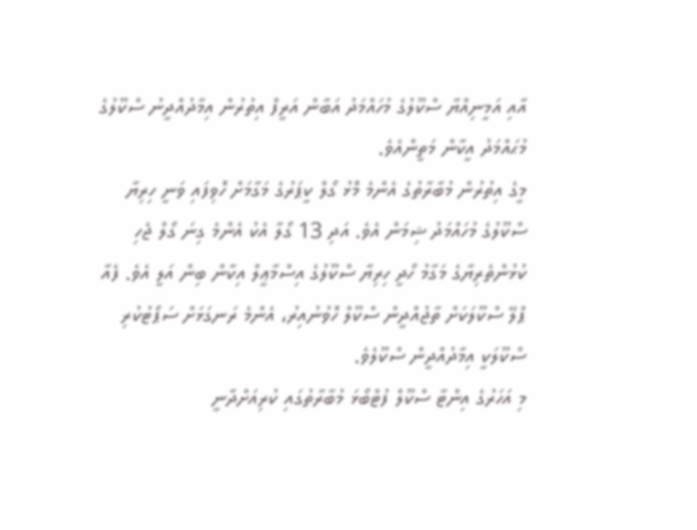އާއި އަމީނިއްޔާ ސްކޫލުގެ މުހައްމަދު އަބާން އަރީފް އިތުރުން އިމާދުއްދީނު ސްކޫލުގެ މުޙައްމަދު އީކާން މަތީންއެވެ.
މީގެ އިތުރުން މުބާރާތުގެ އެންމެ މޮޅު ގޯލް ކީޕަރުގެ މަގާމަށް ހޮވިފައި ވަނީ ހިރިޔާ ސްކޫލުގެ މުހައްމަދު ޝިމަން އެވެ. އަދި 13 ގޯލާ އެކު އެންމެ ގިނަ ގޯލް ޖެހި ކުޅުންތެރިޔާގެ މަގާމު ހޯދީ ހިރިޔާ ސްކޫލުގެ އިސްމާޢީލް އިކާން ބިން އަލީ އެވެ. ފެއާ ޕްލޭ ސްކޫލަކަށް ތާޖުއްދީން ސްކޫލް ހޮވުނުއިރު، އެންމެ ރަނގަޅަށް ސަޕޯޓުކުރި ސްކޫލަކީ އިމާދުއްދީން ސްކޫލެވެ.
މި އަހަރުގެ އިންޓާ ސްކޫލް ފުޓްބޯޅަ މުބާރާތުގައި ކުރިއަށްދާނީ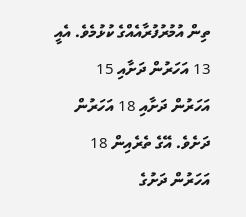ތިން އުމުރުފުރާއެއްގެ ކުޅުމެވެ. އެއީ 13 އަހަރުން ދަށާއި 15 އަހަރުން ދަށާއި 18 އަހަރުން ދަށެވެ. އޭގެ ތެރެއިން 18 އަހަރުން ދަށުގެ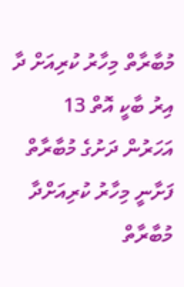މުބާރާތް މިހާރު ކުރިއަށް ދާ އިރު ބާކީ އޮތް 13 އަހަރުން ދަށުގެ މުބާރާތް ފަށާނީ މިހާރު ކުރިއަށްދާ މުބާރާތް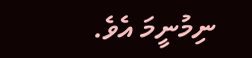ނިމުނީމަ އެވެ.